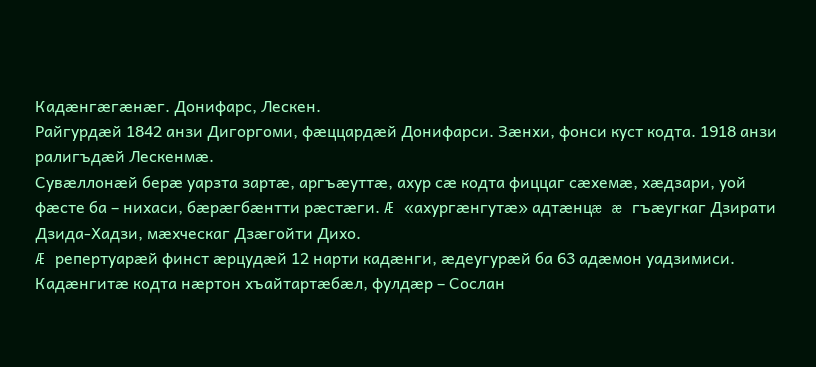Кадæнгæгæнæг. Донифарс, Лескен.
Райгурдæй 1842 анзи Дигоргоми, фæццардæй Донифарси. Зæнхи, фонси куст кодта. 1918 анзи ралигъдæй Лескенмæ.
Сувæллонæй берæ уарзта зартæ, аргъæуттæ, ахур сæ кодта фиццаг сæхемæ, хæдзари, уой фæсте ба – нихаси, бæрæгбæнтти рæстæги. Æ «ахургæнгутæ» адтæнцæ æ гъæугкаг Дзирати Дзида-Хадзи, мæхческаг Дзæгойти Дихо.
Æ репертуарæй финст æрцудæй 12 нарти кадæнги, æдеугурæй ба 63 адæмон уадзимиси.
Кадæнгитæ кодта нæртон хъайтартæбæл, фулдæр – Сослан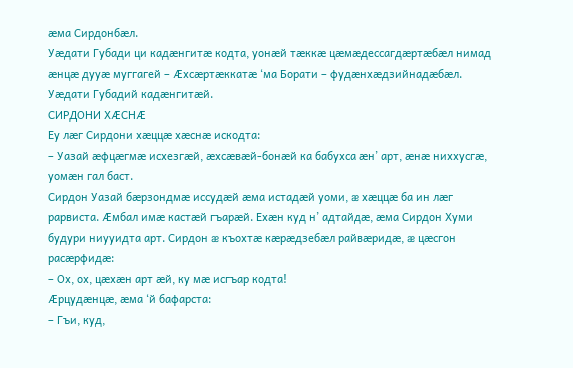æма Сирдонбæл.
Уæдати Губади ци кадæнгитæ кодта, уонæй тæккæ цæмæдессагдæртæбæл нимад æнцæ дууæ муггагей – Æхсæртæккатæ ‘ма Борати – фудæнхæдзийнадæбæл.
Уæдати Губадий кадæнгитæй.
СИРДОНИ ХÆСНÆ
Еу лæг Сирдони хæццæ хæснæ искодта:
– Уазай æфцæгмæ исхезгæй, æхсæвæй-бонæй ка бабухса æн’ арт, æнæ ниххусгæ, уомæн гал баст.
Сирдон Уазай бæрзондмæ иссудæй æма истадæй уоми, æ хæццæ ба ин лæг рарвиста. Æмбал имæ кастæй гъарæй. Ехæн куд н’ адтайдæ, æма Сирдон Хуми будури ниууидта арт. Сирдон æ къохтæ кæрæдзебæл райвæридæ, æ цæсгон расæрфидæ:
– Ох, ох, цæхæн арт æй, ку мæ исгъар кодта!
Æрцудæнцæ, æма ‘й бафарста:
– Гъи, куд,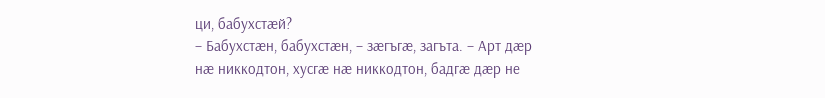ци, бабухстæй?
– Бабухстæн, бабухстæн, – зæгъгæ, загъта. – Арт дæр нæ никкодтон, хусгæ нæ никкодтон, бадгæ дæр не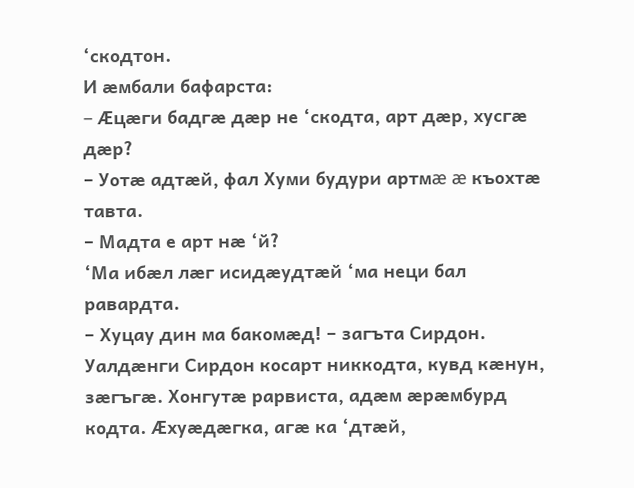‘скодтон.
И æмбали бафарста:
– Æцæги бадгæ дæр не ‘скодта, арт дæр, хусгæ дæр?
– Уотæ адтæй, фал Хуми будури артмæ æ къохтæ тавта.
– Мадта е арт нæ ‘й?
‘Ма ибæл лæг исидæудтæй ‘ма неци бал равардта.
– Хуцау дин ма бакомæд! – загъта Сирдон.
Уалдæнги Сирдон косарт никкодта, кувд кæнун, зæгъгæ. Хонгутæ рарвиста, адæм æрæмбурд кодта. Æхуæдæгка, агæ ка ‘дтæй,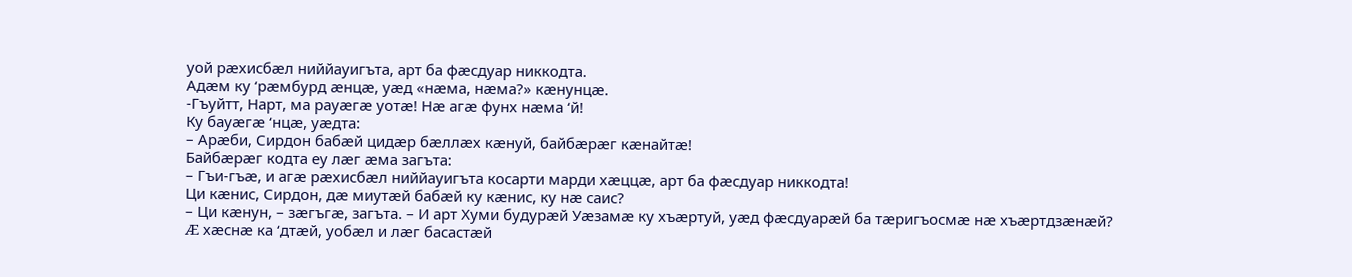уой рæхисбæл ниййауигъта, арт ба фæсдуар никкодта.
Адæм ку ‘рæмбурд æнцæ, уæд «нæма, нæма?» кæнунцæ.
-Гъуйтт, Нарт, ма рауæгæ уотæ! Нæ агæ фунх нæма ‘й!
Ку бауæгæ ‘нцæ, уæдта:
– Арæби, Сирдон бабæй цидæр бæллæх кæнуй, байбæрæг кæнайтæ!
Байбæрæг кодта еу лæг æма загъта:
– Гъи-гъæ, и агæ рæхисбæл ниййауигъта косарти марди хæццæ, арт ба фæсдуар никкодта!
Ци кæнис, Сирдон, дæ миутæй бабæй ку кæнис, ку нæ саис?
– Ци кæнун, – зæгъгæ, загъта. – И арт Хуми будурæй Уæзамæ ку хъæртуй, уæд фæсдуарæй ба тæригъосмæ нæ хъæртдзæнæй?
Æ хæснæ ка ‘дтæй, уобæл и лæг басастæй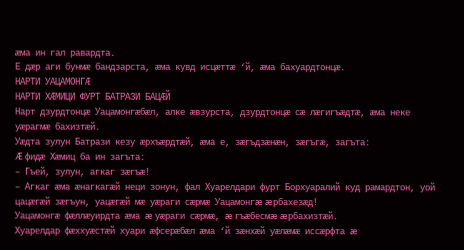æма ин гал равардта.
Е дæр аги бунмæ бандзарста, æма кувд исцæттæ ‘й, æма бахуардтонцæ.
НАРТИ УАЦАМОНГÆ
НАРТИ ХÆМИЦИ ФУРТ БАТРАЗИ БАЦÆЙ
Нарт дзурдтонцæ Уацамонгæбæл, алке æвзурста, дзурдтонцæ сæ лæгигъæдтæ, æма неке уæрагмæ бахизтæй.
Уæдта зулун Батрази кезу æрхъæрдтæй, æма е, зæгъдзæнæн, зæгъгæ, загъта:
Æ фидæ Хæмиц ба ин загъта:
– Гъей, зулун, агкаг зæгъæ!
– Агкаг æма æнагкагæй неци зонун, фал Хуарелдари фурт Борхуаралий куд рамардтон, уой цацæгæй зæгъун, уацæгæй мæ уæраги сæрмæ Уацамонгæ æрбахезæд!
Уацамонгæ фæллæуирдта æма æ уæраги сæрмæ, æ гъæбесмæ æрбахизтæй.
Хуарелдар фæххуæстæй хуари æфсерæбæл æма ‘й зæнхæй уæлæмæ иссæрфта æ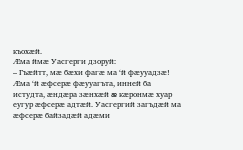къохæй.
Æма ймæ Уасгерги дзоруй:
– Гъæйтт, мæ бæхи фагæ ма ‘й фæууадзæ!
Æма ‘й æфсерæ фæууагъта, инней ба истудта, æндæра зæнхæй æ кæронмæ хуар еугур æфсерæ адтæй. Уасгергий загъдæй ма æфсерæ байзадæй адæми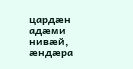цардæн адæми нивæй, æндæра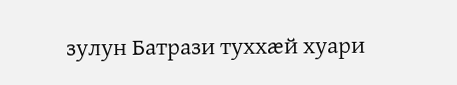зулун Батрази туххæй хуари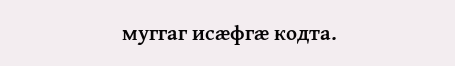муггаг исæфгæ кодта.